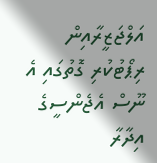އަލްޖަޒީރާއިން ރިޕޯޓުކުރި ގޮތުގައި އެ ނޫސް އެޖެންސީގެ އިދާރާ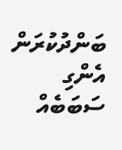ބަންދުކުރަން އެންގި ސަބަބެއް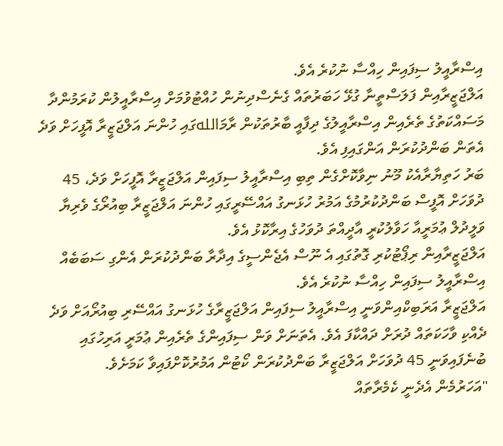އިސްރާއީލު ސިފައިން ހިއްސާ ނުކުރެ އެވެ.
އަލްޖަޒީރާއިން ފަލަސްތީނާ ގުޅޭ ހަބަރުތައް ގެނެސްދިނުން ހުއްޓުވުމަށް އިސްރާއީލުން ކުރަމުންދާ މަސައްކަތުގެ ތެރެއިން އިސްރާއީލުގެ ދިފާއީ ބާރުތަކުން ރާމަاللهގައި ހުންނަ އަލްޖަޒީރާ އޮފީހަށް ވަދެ އެތަން ބަންދުކުރަން އަންގައިފި އެވެ.
ބަރު ހަތިޔާރާއެކު މޫނު ނިވާކޮށްގެން ތިބި އިސްރާއީލު ސިފައިން އަލްޖަޒީރާ އޮފީހަށް ވަދެ، 45 ދުވަހަށް އޮފީސް ބަންދުކުރުމުގެ އަމުރު ހުޅަނގު އައްސޭރީގައި ހުންނަ އަލްޖަޒީރާ ބިއުރޯގެ ވެރިޔާ ވަލީދުލް ޢުމަރީއާ ހަވާލުކުރީ އާދީއްތަ ދުވަހުގެ އިރާކޮޅު އެވެ.
އަލްޖަޒީރާއިން ރިޕޯޓުކުރި ގޮތުގައި އެ ނޫސް އެޖެންސީގެ އިދާރާ ބަންދުކުރަން އެންގި ސަބަބެއް އިސްރާއީލު ސިފައިން ހިއްސާ ނުކުރެ އެވެ.
އަލްޖަޒީރާ އަރަބިކްއިންވަނީ އިސްރާއީލު ސިފައިން އަލްޖަޒީރާގެ ހުޅަނގު އައްސޭރި ބިއުރޯއަށް ވަދެ ދެއްކި ވާހަކަތައް ދުރަށް ދައްކާފަ އެވެ. އެތަނަށް ވަން ސިފައިންގެ ތެރެއިން ޢުމަރީ އަރިހުގައި ބުނެފައިވަނީ 45 ދުވަހަށް އަލްޖަޒީރާ ބަންދުކުރަން ކޯޓުން އަމުރުކޮށްފައިވާ ކަމަށެވެ.
"އަހަރުމެން އެދެނީ ކެމެރާތައް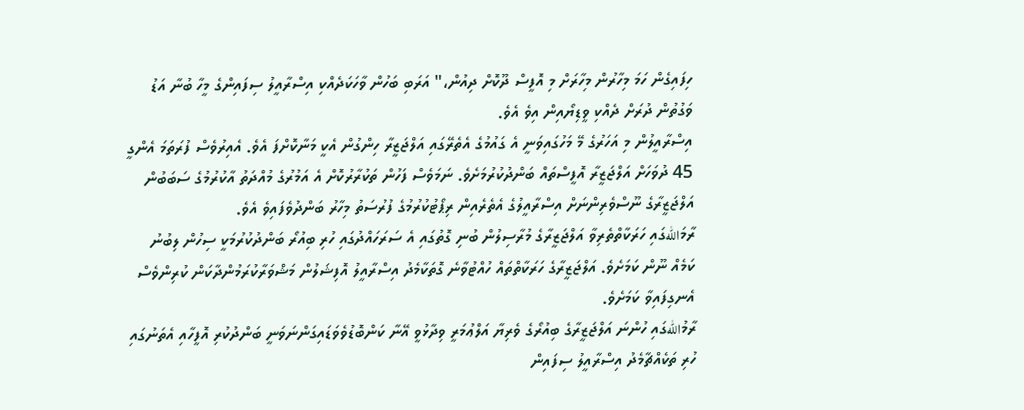ހިފައިގެން ހަމަ މިހާރުން މިހާރަށް މި އޮފީސް ދޫކޮށް ދިއުން،" އަރަބި ބަހުން ވާހަކަދެއްކި އިސްރާއީލު ސިފައިންގެ މީހާ ބުނާ އަޑު ވަގުތުން ދުރަށް ދެއްކި ވީޑިޔޯއިން އިވެ އެވެ.
އިސްރާއީލުން މި އަހަރުގެ މޭ މަހުގައިވަނީ އެ ގައުމުގެ އެތެރޭގައި އަލްޖަޒީރާ ހިންގުން އެކީ މަނާކޮށްފަ އެވެ. އެއިރުވެސް ފުރަތަމަ އެންގީ 45 ދުވަހަށް އަލްޖަޒީރާ އޮފީސްތައް ބަންދުކުރުމަށެވެ. ނަމަވެސް ފަހުން ތަކުރާރުކޮށް އެ އަމުރުގެ މުއްދަތު އާކުރުމުގެ ސަބަބުން އަލްޖަޒީރާގެ ނޫސްވެރިންނަށް އިސްރާއީލުގެ އެތެރެއިން ރިޕޯޓުކުރުމުގެ ފުރުސަތު މިހާރު ބަންދުވެފައިވެ އެވެ.
ރާމަاللهގައި ހަރަކާތްތެރިވާ އަލްޖަޒީރާގެ މުރާސިލުން ބުނި ގޮތުގައި އެ ސަރަހައްދުގައި ހުރި ބިއުރޯ ބަންދުކުރުމަކީ ސިހުން ލިބުނު ކަމެއް ނޫން ކަމަށެވެ. އަލްޖަޒީރާގެ ހަރަކާތްތައް ހުއްޓުވާނެ ގޮތަކާމެދު އިސްރާއީލު އޮފިޝަލުން މަޝްވަރާކުރަމުންދާކަން ކުރިންވެސް އެނގިފައިވާ ކަމަށެވެ.
ރާމުاللهގައި ހުންނަ އަލްޖަޒީރާގެ ބިއުރޯގެ ވެރިޔާ އަލްޢުމަރީ ވިދާޅުވީ އޭނާ ކަންބޮޑުވެވަޑައިގަންނަވަނީ ބަންދުކުރި އޮފީހާއި އެތަނުގައި ހުރި ތަކެއްޗާމެދު އިސްރާއީލު ސިފައިން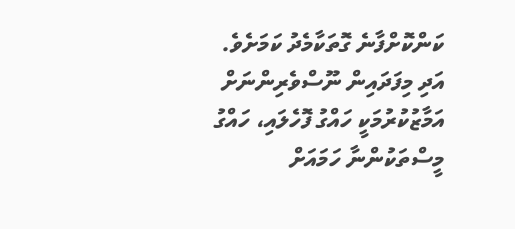ކަންކޮށްފާނެ ގޮތަކާމެދު ކަމަށެވެ. އަދި މިފަދައިން ނޫސްވެރިންނަށް އަމާޒުކުރުމަކީ ހައްގު ފޮހެލައި، ހައްގު މީސްތަކުންނާ ހަމައަށް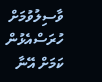ވާސިލުވުމަށް ހުރަސްއެޅުން ކަމަށް އޭނާ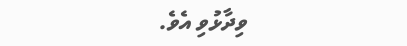ވިދާޅުވި އެވެ.